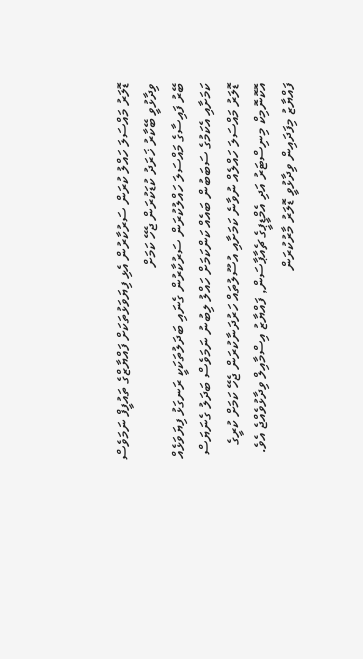ޑޮލަރު މައްސަލަ ހައްލު ކުރަން ސަރުކާރުން އެޅި ފިޔަވަޅުތަކަށް ފައްޔާޒްގެ ތައުފީފް ނަމަވެސް ވިދާޅުވީ ބޭކާރު ޚަރަދު ކުޑަކުރަން ޖެހޭ ކަމަށް
ބޭރު ފައިސާގެ މައްސަލަ ހައްލުކުރަން ސަރުކާރުން ގެނައި ބަދަލުތަކަކީ ރަނގަޅު ފިޔަވަޅެއް ކަމަށާއި އެކަމުގެ ސަބަބުން ބައެއް ކަންކަމަށް ހައްލު ލިބުނު ނަމަވެސް ބަދަލު ގެނަޔަސް ޑޮލަރު މައްސަލަ ހައްލެއް ނުވާނެ ކަމަށާއި އުސޫލުތައް ހަރުދަނާކުރަން ޖެހޭ ކަމަށް ކުރީގެ އޮކޮނޮމިކް މިނިސްޓަރު އަދި އެމްޑީޕީގެ ޗެއާޕާސަން, ފައްޔާޒު އިސްމާއިލް ވިދާޅުވެއްޖެ އެވެ.
ފައްޔާޒު މިފަދައިން ވިދާޅުވީ ޑޮލަރު މާރުކުރަން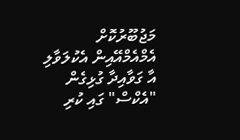މަޖުބޫރުކޮށް އެމްއެމްއޭއިން އެކުލަވާލި އާ ގަވާއިދާ ގުޅިގެން "އެކްސް" ގައި ކުރި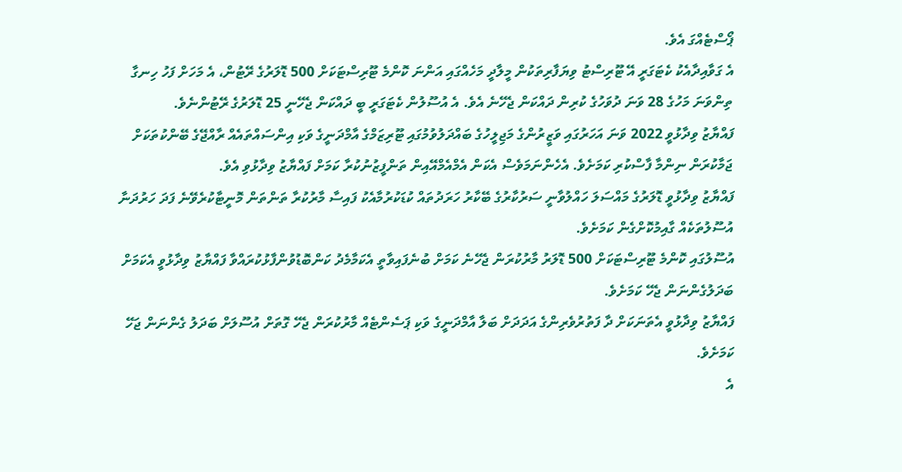ޕޯސްޓެއްގަ އެވެ.
އެ ގަވާއިދާއެކު ކެޓަގަރީ އޭ ޓޫރިސްޓު ވިޔަފާރިތަކުން މީލާދީ މަހެއްގައި އަންނަ ކޮންމެ ޓޫރިސްޓަކަށް 500 ޑޮލަރުގެ ރޭޓުން، އެ މަހަށް ފަހު ހިނގާ ތިންވަނަ މަހުގެ 28 ވަނަ ދުވަހުގެ ކުރިން ދައްކަން ޖެހޭނެ އެވެ. އެ އުސޫލުން ކެޓަގަރީ ބީ ދައްކަން ޖެހޭނީ 25 ޑޮލަރުގެ ރޭޓުންނެވެ.
ފައްޔާޒު ވިދާޅުވީ 2022 ވަނަ އަހަރުގައި ވަޒީރުންގެ މަޖިލީހުގެ ބައްދަލުވުމުގައި ޓޫރިޒަމްގެ އާމްދަނީގެ ވަކި އިންސައްތައެއް ރާއްޖޭގެ ބޭންކުތަކަށް ޖަމާކުރަން ނިންމާ ފާސްކުރި ކަމަށެވެ. އެހެންނަމަވެސް އެކަން އެމްއެމްއޭއިން ތަންފީޒުނުކުރާ ކަމަށް ފައްޔާޒު ވިދާޅުވި އެވެ.
ފައްޔާޒު ވިދާޅުވީ ޑޮލަރުގެ މައްސަލަ ހައްލުވާނީ ސަރުކާރުގެ ބޭކާރު ހަރަދުތައް ކުޑަކުރުމާއެކު ފައިސާ މާރުކުރާ ތަންތަން މޮނީޓާކުރެވޭނެ ފަދަ ހަރުދަނާ އުސޫލުތަކެއް ގާއިމުކޮށްގެން ކަމަށެވެ.
އުސޫލުގައި ކޮންމެ ޓޫރިސްޓަކަށް 500 ޑޮލަރު މާރުކުރަން ޖެހޭނެ ކަމަށް ބުނެފައިވާތީ އެކަމާމެދު ކަންބޮޑުވުންފާޅުކުރައްވާ ފައްޔާޒު ވިދާޅުވީ އެކަމަށް ބަދަލުގެންނަން ޖެހޭ ކަމަށެވެ.
ފައްޔާޒު ވިދާޅުވީ އެތަނަކަށް ދާ ފަތުރުވެރިންގެ އަދަދަށް ބަލާ އާމްދަނީގެ ވަކި ޕަސެންޓެއް މާރުކުރަން ޖެހޭ ގޮތަށް އުސޫލަށް ބަދަލު ގެންނަން ޖަހޭ ކަމަށެވެ.
އެ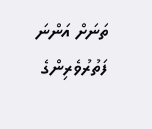ތަނަށް އަންނަ ފަތުރުވެރިންގެ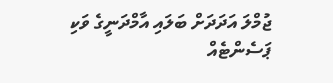ޖުމްލަ އަދަދަށް ބަލައި އާމްދަނީގެ ވަކި ޕަސެންޓެއް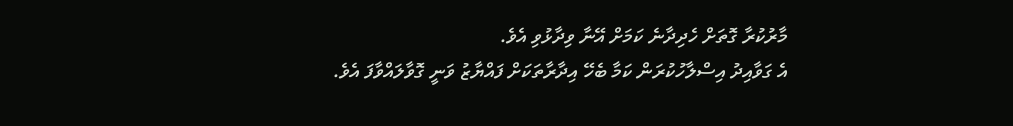މާރުކުރާ ގޮތަށް ހެދިދާނެ ކަމަށް އޭނާ ވިދާޅުވި އެވެ.
އެ ގަވާއިދު އިސްލާހުކުރަން ކަމާ ބެހޭ އިދާރާތަކަށް ފައްޔާޒު ވަނީ ގޮވާލައްވާފަ އެވެ.